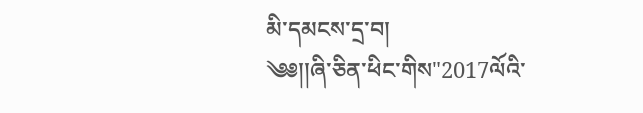མི་དམངས་དྲ་བ།
༄༅།།ཞི་ཅིན་ཕིང་གིས"2017ལོའི་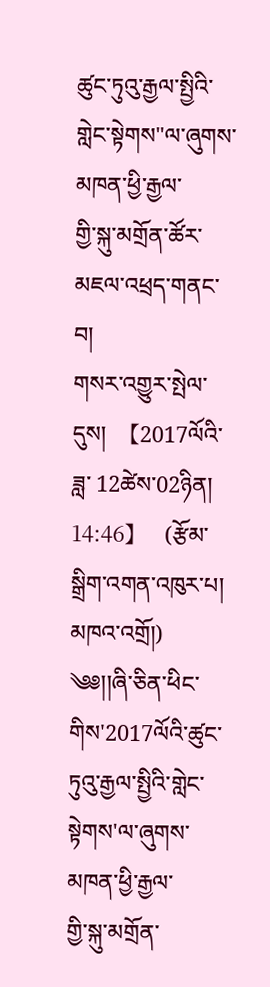ཚུང་ཏུའུ་རྒྱལ་སྤྱིའི་གླེང་སྟེགས"ལ་ཞུགས་མཁན་ཕྱི་རྒྱལ་
གྱི་སྐུ་མགྲོན་ཚོར་མཇལ་འཕྲད་གནང་བ།
གསར་འགྱུར་སྤེལ་དུས།  【2017ལོའི་ཟླ་ 12ཚེས་02ཉིན། 14:46】   (རྩོམ་སྒྲིག་འགན་འཁུར་པ། མཁའ་འགྲོ།)
༄༅།།ཞི་ཅིན་ཕིང་གིས'2017ལོའི་ཚུང་ཏུའུ་རྒྱལ་སྤྱིའི་གླེང་སྟེགས'ལ་ཞུགས་མཁན་ཕྱི་རྒྱལ་
གྱི་སྐུ་མགྲོན་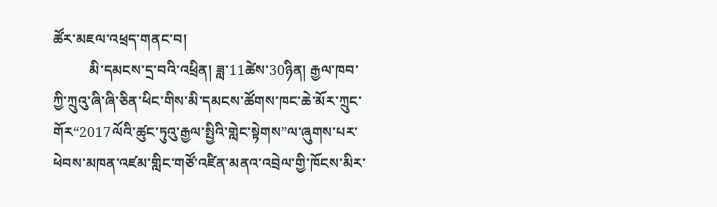ཚོར་མཇལ་འཕྲད་གནང་བ།
          མི་དམངས་དྲ་བའི་འཕྲིན། ཟླ་11ཚེས་30ཉིན། རྒྱལ་ཁབ་ཀྱི་ཀྲུའུ་ཞི་ཞི་ཅིན་ཕིང་གིས་མི་དམངས་ཚོགས་ཁང་ཆེ་མོར་ཀྲུང་གོར“2017ལོའི་ཚུང་ཏུའུ་རྒྱལ་སྤྱིའི་གླེང་སྟེགས”ལ་ཞུགས་པར་ཕེབས་མཁན་འཛམ་གླིང་གཙོ་འཛིན་མནའ་འབྲེལ་གྱི་ཁོངས་མིར་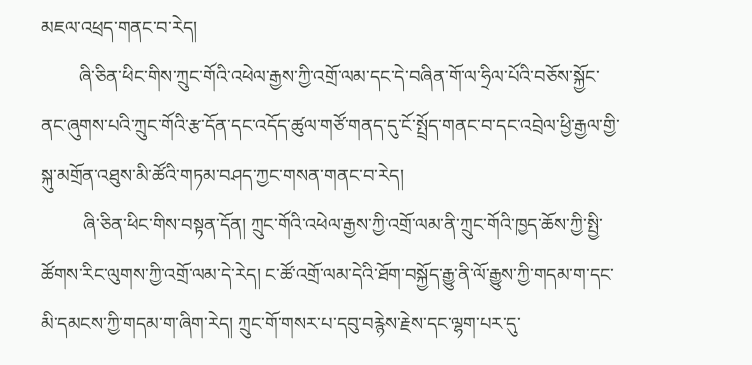མཇལ་འཕྲད་གནང་བ་རེད།
        ཞི་ཅིན་ཕིང་གིས་ཀྲུང་གོའི་འཕེལ་རྒྱས་ཀྱི་འགྲོ་ལམ་དང་དེ་བཞིན་གོ་ལ་ཧྲིལ་པོའི་བཅོས་སྐྱོང་ནང་ཞུགས་པའི་ཀྲུང་གོའི་རྩ་དོན་དང་འདོད་ཚུལ་གཙོ་གནད་དུ་ངོ་སྤྲོད་གནང་བ་དང་འབྲེལ་ཕྱི་རྒྱལ་གྱི་སྐུ་མགྲོན་འཐུས་མི་ཚོའི་གཏམ་བཤད་ཀྱང་གསན་གནང་བ་རེད།
         ཞི་ཅིན་ཕིང་གིས་བསྟན་དོན། ཀྲུང་གོའི་འཕེལ་རྒྱས་ཀྱི་འགྲོ་ལམ་ནི་ཀྲུང་གོའི་ཁྱད་ཆོས་ཀྱི་སྤྱི་ཚོགས་རིང་ལུགས་ཀྱི་འགྲོ་ལམ་དེ་རེད། ང་ཚོ་འགྲོ་ལམ་དེའི་ཐོག་བསྐྱོད་རྒྱུ་ནི་ལོ་རྒྱུས་ཀྱི་གདམ་ག་དང་མི་དམངས་ཀྱི་གདམ་ག་ཞིག་རེད། ཀྲུང་གོ་གསར་པ་དབུ་བརྙེས་རྗེས་དང་ལྷག་པར་དུ་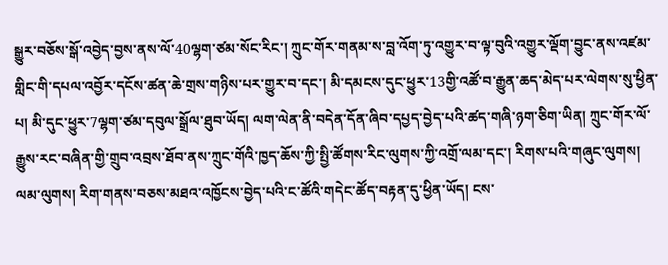སྒྱུར་བཅོས་སྒོ་འབྱེད་བྱས་ནས་ལོ་40ལྷག་ཙམ་སོང་རིང་། ཀྲུང་གོར་གནམ་ས་བླ་འོག་ཏུ་འགྱུར་བ་ལྟ་བུའི་འགྱུར་ལྡོག་བྱུང་ནས་འཛམ་གླིང་གི་དཔལ་འབྱོར་དངོས་ཚན་ཆེ་གྲས་གཉིས་པར་གྱུར་བ་དང་། མི་དམངས་དུང་ཕྱུར་13གྱི་འཚོ་བ་རྒྱུན་ཆད་མེད་པར་ལེགས་སུ་ཕྱིན་པ། མི་དུང་ཕྱུར་7ལྷག་ཙམ་དབུལ་སྒྲོལ་ཐུབ་ཡོད། ལག་ལེན་ནི་བདེན་དོན་ཞིབ་དཔྱད་བྱེད་པའི་ཚད་གཞི་ཉག་ཅིག་ཡིན། ཀྲུང་གོར་ལོ་རྒྱུས་རང་བཞིན་གྱི་གྲུབ་འབྲས་ཐོབ་ནས་ཀྲུང་གོའི་ཁྱད་ཆོས་ཀྱི་སྤྱི་ཚོགས་རིང་ལུགས་ཀྱི་འགྲོ་ལམ་དང་། རིགས་པའི་གཞུང་ལུགས། ལམ་ལུགས། རིག་གནས་བཅས་མཐའ་འཁྱོངས་བྱེད་པའི་ང་ཚོའི་གདེང་ཚོད་བརྟན་དུ་ཕྱིན་ཡོད། ངས་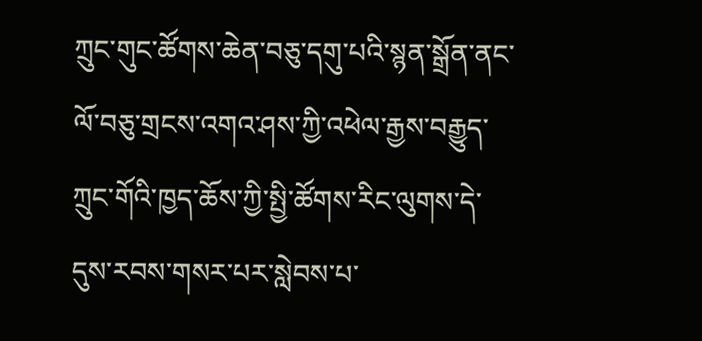ཀྲུང་གུང་ཚོགས་ཆེན་བཅུ་དགུ་པའི་སྙན་སྒྲོན་ནང་ལོ་བཅུ་གྲངས་འགའ་ཤས་ཀྱི་འཕེལ་རྒྱས་བརྒྱུད་ཀྲུང་གོའི་ཁྱད་ཆོས་ཀྱི་སྤྱི་ཚོགས་རིང་ལུགས་དེ་དུས་རབས་གསར་པར་སླེབས་པ་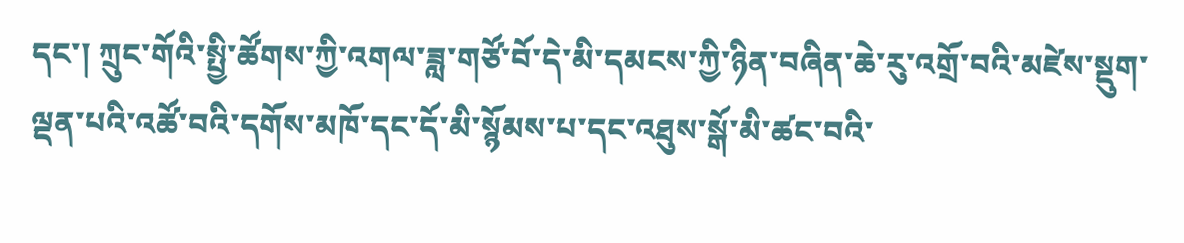དང་། ཀྲུང་གོའི་སྤྱི་ཚོགས་ཀྱི་འགལ་ཟླ་གཙོ་བོ་དེ་མི་དམངས་ཀྱི་ཉིན་བཞིན་ཆེ་རུ་འགྲོ་བའི་མཛེས་སྡུག་ལྡན་པའི་འཚོ་བའི་དགོས་མཁོ་དང་དོ་མི་སྙོམས་པ་དང་འཐུས་སྒོ་མི་ཚང་བའི་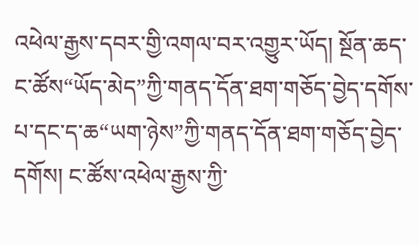འཕེལ་རྒྱས་དབར་གྱི་འགལ་བར་འགྱུར་ཡོད། སྔོན་ཆད་ང་ཚོས“ཡོད་མེད”ཀྱི་གནད་དོན་ཐག་གཅོད་བྱེད་དགོས་པ་དང་ད་ཆ“ཡག་ཉེས”ཀྱི་གནད་དོན་ཐག་གཅོད་བྱེད་དགོས། ང་ཚོས་འཕེལ་རྒྱས་ཀྱི་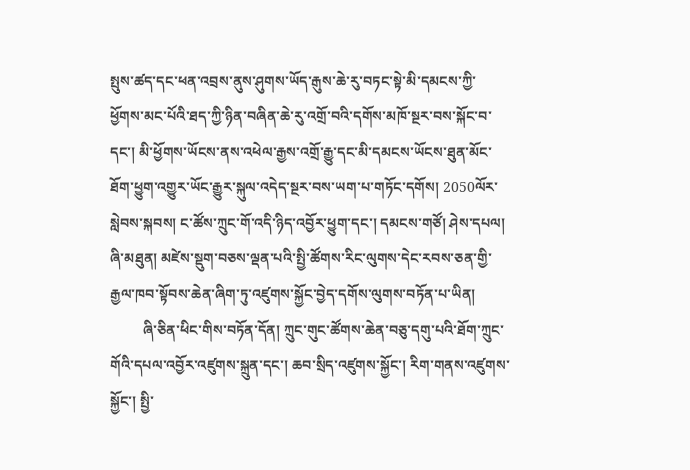སྤུས་ཚད་དང་ཕན་འབྲས་ནུས་ཤུགས་ཡོད་རྒུས་ཆེ་རུ་བཏང་སྟེ་མི་དམངས་ཀྱི་ཕྱོགས་མང་པོའི་ཐད་ཀྱི་ཉིན་བཞིན་ཆེ་རུ་འགྲོ་བའི་དགོས་མཁོ་སྔར་བས་སྐོང་བ་དང་། མི་ཕྱོགས་ཡོངས་ནས་འཕེལ་རྒྱས་འགྲོ་རྒྱུ་དང་མི་དམངས་ཡོངས་ཐུན་མོང་ཐོག་ཕྱུག་འགྱུར་ཡོང་རྒྱུར་སྐུལ་འདེད་སྔར་བས་ཡག་པ་གཏོང་དགོས། 2050ལོར་སླེབས་སྐབས། ང་ཚོས་ཀྲུང་གོ་འདི་ཉིད་འབྱོར་ཕྱུག་དང་། དམངས་གཙོ། ཤེས་དཔལ། ཞི་མཐུན། མཛེས་སྡུག་བཅས་ལྡན་པའི་སྤྱི་ཚོགས་རིང་ལུགས་དེང་རབས་ཅན་གྱི་རྒྱལ་ཁབ་སྟོབས་ཆེན་ཞིག་ཏུ་འཛུགས་སྐྱོང་བྱེད་དགོས་ལུགས་བཏོན་པ་ཡིན།
         ཞི་ཅིན་ཕིང་གིས་བཏོན་དོན། ཀྲུང་གུང་ཚོགས་ཆེན་བཅུ་དགུ་པའི་ཐོག་ཀྲུང་གོའི་དཔལ་འབྱོར་འཛུགས་སྐྲུན་དང་། ཆབ་སྲིད་འཛུགས་སྐྱོང་། རིག་གནས་འཛུགས་སྐྱོང་། སྤྱི་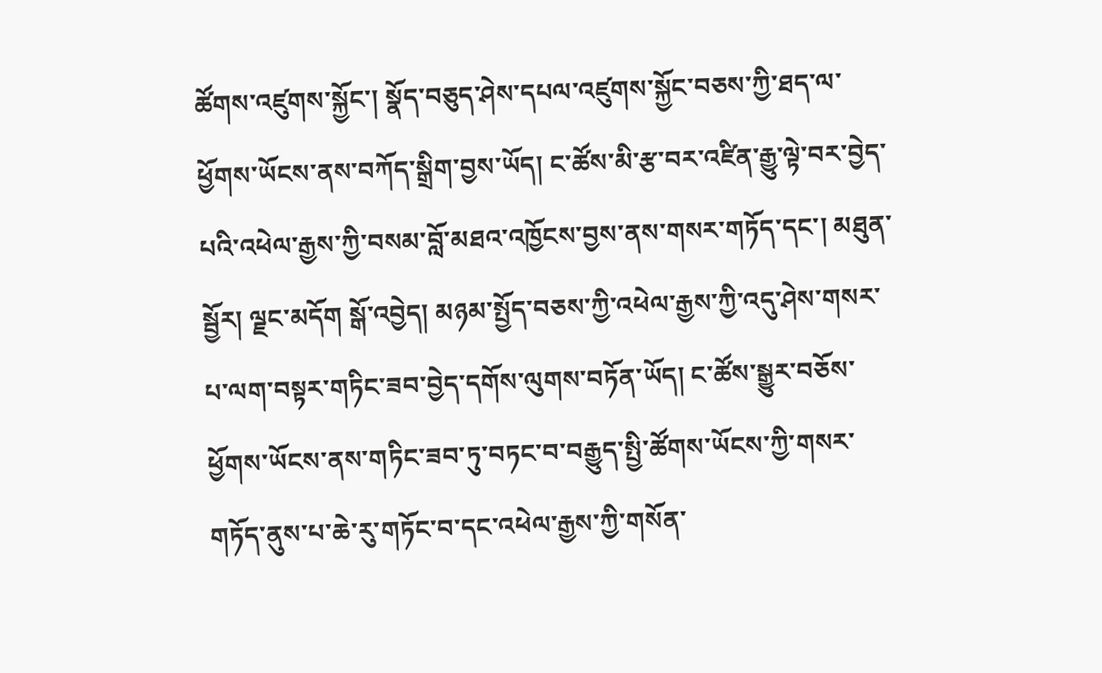ཚོགས་འཛུགས་སྐྱོང་། སྣོད་བཅུད་ཤེས་དཔལ་འཛུགས་སྐྱོང་བཅས་ཀྱི་ཐད་ལ་ཕྱོགས་ཡོངས་ནས་བཀོད་སྒྲིག་བྱས་ཡོད། ང་ཚོས་མི་རྩ་བར་འཛིན་རྒྱུ་ལྟེ་བར་བྱེད་པའི་འཕེལ་རྒྱས་ཀྱི་བསམ་བློ་མཐའ་འཁྱོངས་བྱས་ནས་གསར་གཏོད་དང་། མཐུན་སྦྱོར། ལྗང་མདོག སྒོ་འབྱེད། མཉམ་སྤྱོད་བཅས་ཀྱི་འཕེལ་རྒྱས་ཀྱི་འདུ་ཤེས་གསར་པ་ལག་བསྟར་གཏིང་ཟབ་བྱེད་དགོས་ལུགས་བཏོན་ཡོད། ང་ཚོས་སྒྱུར་བཅོས་ཕྱོགས་ཡོངས་ནས་གཏིང་ཟབ་ཏུ་བཏང་བ་བརྒྱུད་སྤྱི་ཚོགས་ཡོངས་ཀྱི་གསར་གཏོད་ནུས་པ་ཆེ་རུ་གཏོང་བ་དང་འཕེལ་རྒྱས་ཀྱི་གསོན་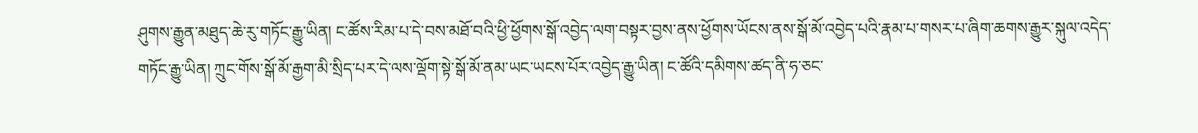ཤུགས་རྒྱུན་མཐུད་ཆེ་རུ་གཏོང་རྒྱུ་ཡིན། ང་ཚོས་རིམ་པ་དེ་བས་མཐོ་བའི་ཕྱི་ཕྱོགས་སྒོ་འབྱེད་ལག་བསྟར་བྱས་ནས་ཕྱོགས་ཡོངས་ནས་སྒོ་མོ་འབྱེད་པའི་རྣམ་པ་གསར་པ་ཞིག་ཆགས་རྒྱུར་སྐུལ་འདེད་གཏོང་རྒྱུ་ཡིན། ཀྲུང་གོས་སྒོ་མོ་རྒྱག་མི་སྲིད་པར་དེ་ལས་ལྡོག་སྟེ་སྒོ་མོ་ནམ་ཡང་ཡངས་པོར་འབྱེད་རྒྱུ་ཡིན། ང་ཚོའི་དམིགས་ཚད་ནི་ཧ་ཅང་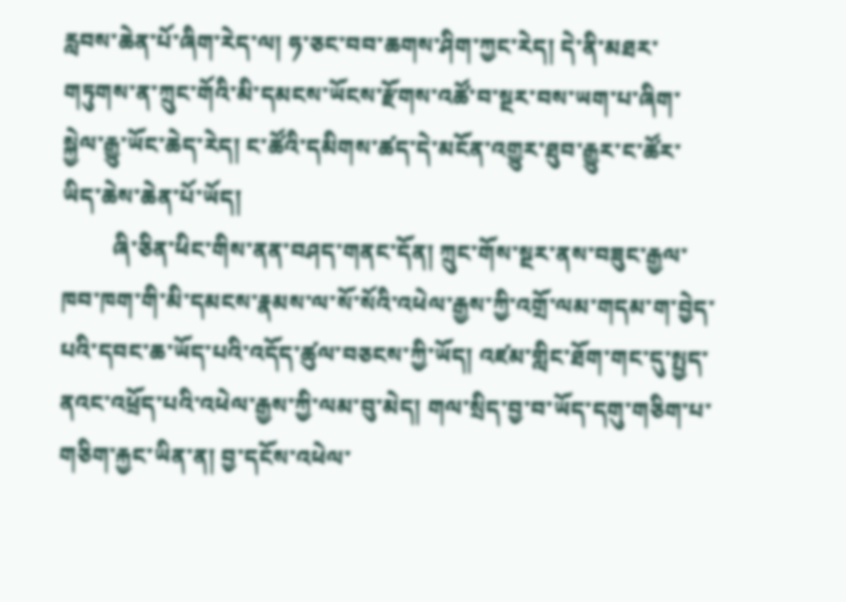རླབས་ཆེན་པོ་ཞིག་རེད་ལ། ཧ་ཅང་བབ་ཆགས་ཤིག་ཀྱང་རེད། དེ་ནི་མཐར་གཏུགས་ན་ཀྲུང་གོའི་མི་དམངས་ཡོངས་རྫོགས་འཚོ་བ་སྔར་བས་ཡག་པ་ཞིག་སྐྱེལ་རྒྱུ་ཡོང་ཆེད་རེད། ང་ཚོའི་དམིགས་ཚད་དེ་མངོན་འགྱུར་ཐུབ་རྒྱུར་ང་ཚོར་ཡིད་ཆེས་ཆེན་པོ་ཡོད།
         ཞི་ཅིན་ཕིང་གིས་ནན་བཤད་གནང་དོན། ཀྲུང་གོས་སྔར་ནས་བཟུང་རྒྱལ་ཁབ་ཁག་གི་མི་དམངས་རྣམས་ལ་སོ་སོའི་འཕེལ་རྒྱས་ཀྱི་འགྲོ་ལམ་གདམ་ག་བྱེད་པའི་དབང་ཆ་ཡོད་པའི་འདོད་ཚུལ་བཅངས་ཀྱི་ཡོད། འཛམ་གླིང་ཐོག་གང་དུ་སྤྱད་ནའང་འཕྲོད་པའི་འཕེལ་རྒྱས་ཀྱི་ལམ་བུ་མེད། གལ་སྲིད་བྱ་བ་ཡོད་དགུ་གཅིག་པ་གཅིག་རྐྱང་ཡིན་ན། བྱ་དངོས་འཕེལ་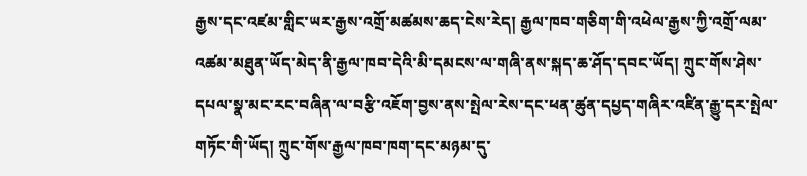རྒྱས་དང་འཛམ་གླིང་ཡར་རྒྱས་འགྲོ་མཚམས་ཆད་ངེས་རེད། རྒྱལ་ཁབ་གཅིག་གི་འཕེལ་རྒྱས་ཀྱི་འགྲོ་ལམ་འཚམ་མཐུན་ཡོད་མེད་ནི་རྒྱལ་ཁབ་དེའི་མི་དམངས་ལ་གཞི་ནས་སྐད་ཆ་ཤོད་དབང་ཡོད། ཀྲུང་གོས་ཤེས་དཔལ་སྣ་མང་རང་བཞིན་ལ་བརྩི་འཇོག་བྱས་ནས་སྤེལ་རེས་དང་ཕན་ཚུན་དཔྱད་གཞིར་འཛིན་རྒྱུ་དར་སྤེལ་གཏོང་གི་ཡོད། ཀྲུང་གོས་རྒྱལ་ཁབ་ཁག་དང་མཉམ་དུ་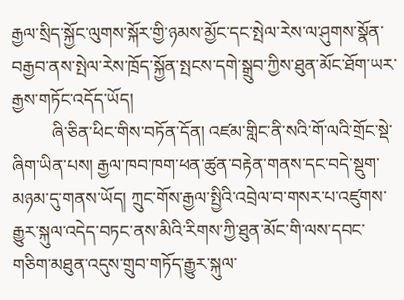རྒྱལ་སྲིད་སྐྱོང་ལུགས་སྐོར་གྱི་ཉམས་མྱོང་དང་སྤེལ་རེས་ལ་ཤུགས་སྣོན་བརྒྱབ་ནས་སྤེལ་རེས་ཁྲོད་སྐྱོན་སྤངས་དགེ་སྒྲུབ་ཀྱིས་ཐུན་མོང་ཐོག་ཡར་རྒྱས་གཏོང་འདོད་ཡོད།
         ཞི་ཅིན་ཕིང་གིས་བཏོན་དོན། འཛམ་གླིང་ནི་སའི་གོ་ལའི་གྲོང་སྡེ་ཞིག་ཡིན་པས། རྒྱལ་ཁབ་ཁག་ཕན་ཚུན་བརྟེན་གནས་དང་བདེ་སྡུག་མཉམ་དུ་གནས་ཡོད། ཀྲུང་གོས་རྒྱལ་སྤྱིའི་འབྲེལ་བ་གསར་པ་འཛུགས་རྒྱུར་སྐུལ་འདེད་བཏང་ནས་མིའི་རིགས་ཀྱི་ཐུན་མོང་གི་ལས་དབང་གཅིག་མཐུན་འདུས་གྲུབ་གཏོད་རྒྱུར་སྐུལ་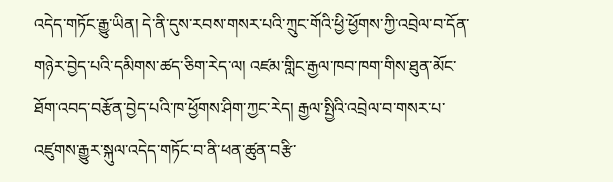འདེད་གཏོང་རྒྱུ་ཡིན། དེ་ནི་དུས་རབས་གསར་པའི་ཀྲུང་གོའི་ཕྱི་ཕྱོགས་ཀྱི་འབྲེལ་བ་དོན་གཉེར་བྱེད་པའི་དམིགས་ཚད་ཅིག་རེད་ལ། འཛམ་གླིང་རྒྱལ་ཁབ་ཁག་གིས་ཐུན་མོང་ཐོག་འབད་བརྩོན་བྱེད་པའི་ཁ་ཕྱོགས་ཤིག་ཀྱང་རེད། རྒྱལ་སྤྱིའི་འབྲེལ་བ་གསར་པ་འཛུགས་རྒྱུར་སྐུལ་འདེད་གཏོང་བ་ནི་ཕན་ཚུན་བརྩི་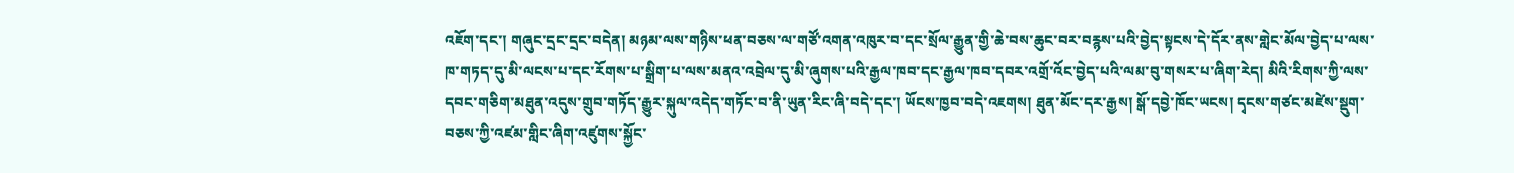འཇོག་དང་། གཞུང་དྲང་དྲང་བདེན། མཉམ་ལས་གཉིས་ཕན་བཅས་ལ་གཙོ་འགན་འཁུར་བ་དང་སྲོལ་རྒྱུན་གྱི་ཆེ་བས་ཆུང་བར་བརྙས་པའི་བྱེད་སྟངས་དེ་དོར་ནས་གླེང་མོལ་བྱེད་པ་ལས་ཁ་གཏད་དུ་མི་ལངས་པ་དང་རོགས་པ་སྒྲིག་པ་ལས་མནའ་འབྲེལ་དུ་མི་ཞུགས་པའི་རྒྱལ་ཁབ་དང་རྒྱལ་ཁབ་དབར་འགྲོ་འོང་བྱེད་པའི་ལམ་བུ་གསར་པ་ཞིག་རེད། མིའི་རིགས་ཀྱི་ལས་དབང་གཅིག་མཐུན་འདུས་གྲུབ་གཏོད་རྒྱུར་སྐུལ་འདེད་གཏོང་བ་ནི་ཡུན་རིང་ཞི་བདེ་དང་། ཡོངས་ཁྱབ་བདེ་འཇགས། ཐུན་མོང་དར་རྒྱས། སྒོ་དབྱེ་ཁོང་ཡངས། དྭངས་གཙང་མཛེས་སྡུག་བཅས་ཀྱི་འཛམ་གླིང་ཞིག་འཛུགས་སྐྱོང་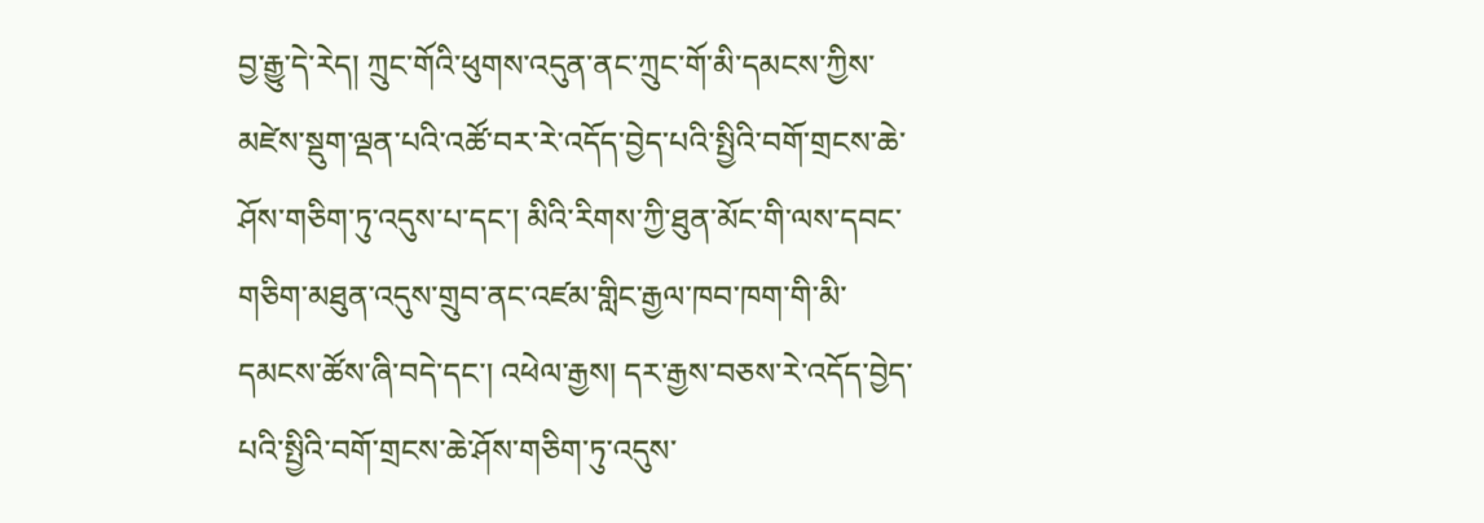བྱ་རྒྱུ་དེ་རེད། ཀྲུང་གོའི་ཕུགས་འདུན་ནང་ཀྲུང་གོ་མི་དམངས་ཀྱིས་མཛེས་སྡུག་ལྡན་པའི་འཚོ་བར་རེ་འདོད་བྱེད་པའི་སྤྱིའི་བགོ་གྲངས་ཆེ་ཤོས་གཅིག་ཏུ་འདུས་པ་དང་། མིའི་རིགས་ཀྱི་ཐུན་མོང་གི་ལས་དབང་གཅིག་མཐུན་འདུས་གྲུབ་ནང་འཛམ་གླིང་རྒྱལ་ཁབ་ཁག་གི་མི་དམངས་ཚོས་ཞི་བདེ་དང་། འཕེལ་རྒྱས། དར་རྒྱས་བཅས་རེ་འདོད་བྱེད་པའི་སྤྱིའི་བགོ་གྲངས་ཆེ་ཤོས་གཅིག་ཏུ་འདུས་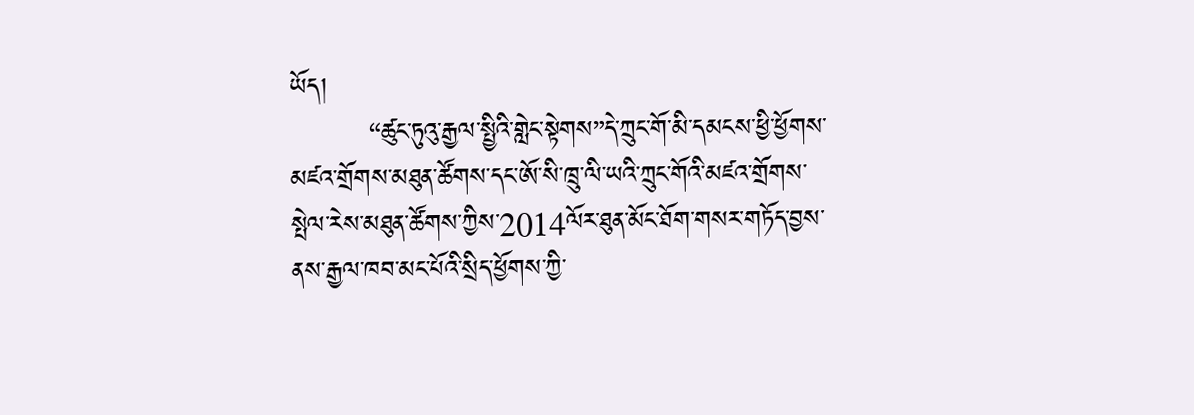ཡོད།
         “ཚུང་ཏུའུ་རྒྱལ་སྤྱིའི་གླེང་སྟེགས”དེ་ཀྲུང་གོ་མི་དམངས་ཕྱི་ཕྱོགས་མཛའ་གྲོགས་མཐུན་ཚོགས་དང་ཨོ་སི་ཁྲུ་ལི་ཡའི་ཀྲུང་གོའི་མཛའ་གྲོགས་སྤེལ་རེས་མཐུན་ཚོགས་ཀྱིས་2014ལོར་ཐུན་མོང་ཐོག་གསར་གཏོད་བྱས་ནས་རྒྱལ་ཁབ་མང་པོའི་སྲིད་ཕྱོགས་ཀྱི་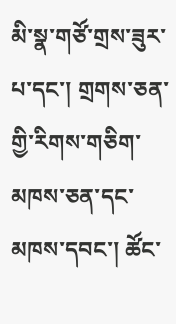མི་སྣ་གཙོ་གྲས་ཟུར་པ་དང་། གྲགས་ཅན་གྱི་རིགས་གཅིག་མཁས་ཅན་དང་མཁས་དབང་། ཚོང་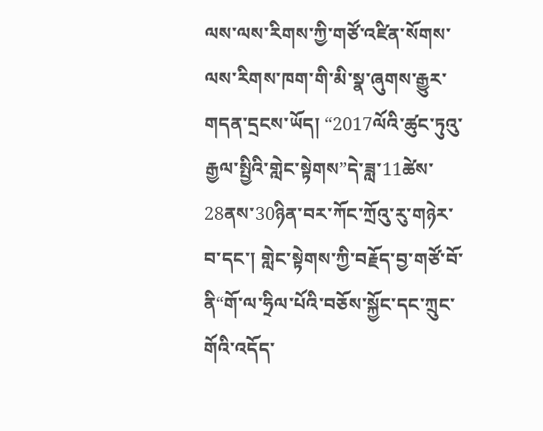ལས་ལས་རིགས་ཀྱི་གཙོ་འཛིན་སོགས་ལས་རིགས་ཁག་གི་མི་སྣ་ཞུགས་རྒྱུར་གདན་དྲངས་ཡོད། “2017ལོའི་ཚུང་ཏུའུ་རྒྱལ་སྤྱིའི་གླེང་སྟེགས”དེ་ཟླ་11ཚེས་28ནས་30ཉིན་བར་ཀོང་ཀྲོའུ་རུ་གཉེར་བ་དང་། གླེང་སྟེགས་ཀྱི་བརྗོད་བྱ་གཙོ་བོ་ནི“གོ་ལ་ཧྲིལ་པོའི་བཅོས་སྐྱོང་དང་ཀྲུང་གོའི་འདོད་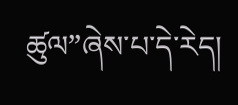ཚུལ”ཞེས་པ་དེ་རེད།